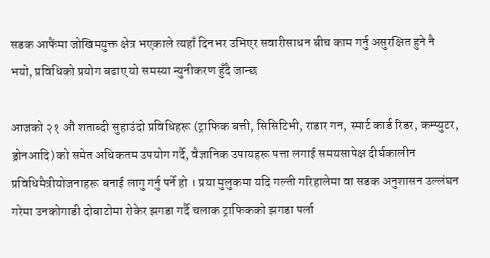सडक आफैंमा जोखिमयुक्त क्षेत्र भएकाले त्यहाँ दिनभर उभिएर सवारीसाधन बीच काम गर्नु असुरक्षित हुने नै भयो, प्रविधिको प्रयोग बढाए यो समस्या न्युनीकरण हुँदै जान्छ

आजको २१ औं शताब्दी सुहाउंदो प्रविधिहरू (ट्राफिक बत्ती, सिसिटिभी, राडार गन, स्मार्ट कार्ड रिडर, कम्प्युटर, ड्रोनआदि) को समेत अधिकतम उपयोग गर्दै, वैज्ञानिक उपायहरू पत्ता लगाई समयसापेक्ष दीर्घकालीन प्रविधिमैत्रीयोजनाहरू बनाई लागु गर्नु पर्ने हो । प्रया मुलुकमा यदि गल्ती गरिहालेमा वा सडक अनुशासन उल्लंघन गरेमा उनकोगाडी दोबाटोमा रोकेर झगडा गर्दै चलाक ट्राफिकको झगडा पर्ला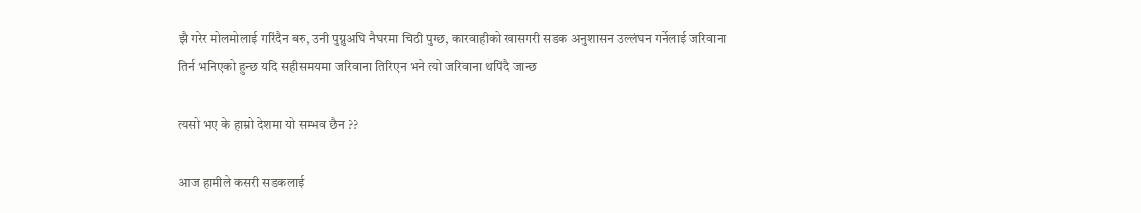झै गरेर मोलमोलाई गरिंदैन बरु, उनी पुग्नुअघि नैघरमा चिठी पुग्छ, कारवाहीको खासगरी सडक अनुशासन उल्लंघन गर्नेलाई जरिवाना तिर्न भनिएको हुन्छ यदि सहीसमयमा जरिवाना तिरिएन भने त्यो जरिवाना थपिंदै जान्छ

त्यसो भए के हाम्रो देशमा यो सम्भव छैन ??

आज हामीले कसरी सडकलाई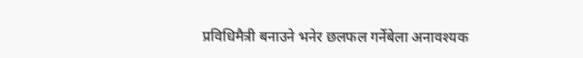प्रविधिमैत्री बनाउने भनेर छलफल गर्नेबेला अनावश्यक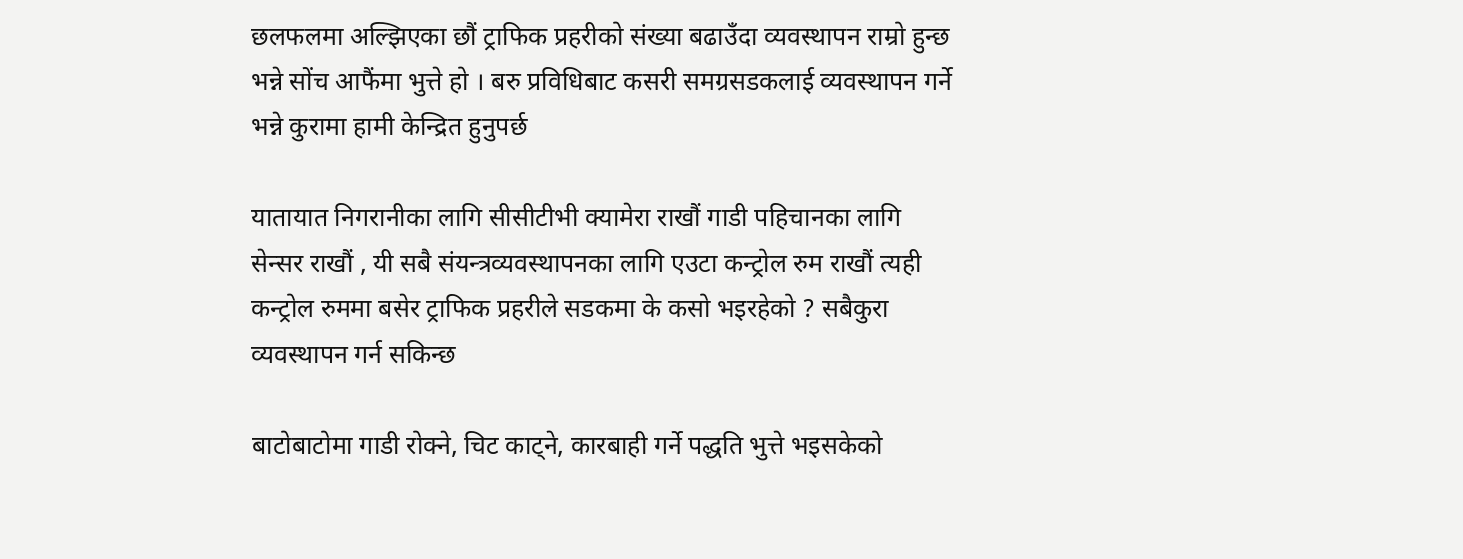छलफलमा अल्झिएका छौं ट्राफिक प्रहरीको संख्या बढाउँदा व्यवस्थापन राम्रो हुन्छ भन्ने सोंच आफैंमा भुत्ते हो । बरु प्रविधिबाट कसरी समग्रसडकलाई व्यवस्थापन गर्ने भन्ने कुरामा हामी केन्द्रित हुनुपर्छ

यातायात निगरानीका लागि सीसीटीभी क्यामेरा राखौं गाडी पहिचानका लागि सेन्सर राखौं , यी सबै संयन्त्रव्यवस्थापनका लागि एउटा कन्ट्रोल रुम राखौं त्यही कन्ट्रोल रुममा बसेर ट्राफिक प्रहरीले सडकमा के कसो भइरहेको ? सबैकुरा व्यवस्थापन गर्न सकिन्छ

बाटोबाटोमा गाडी रोक्ने, चिट काट्ने, कारबाही गर्ने पद्धति भुत्ते भइसकेको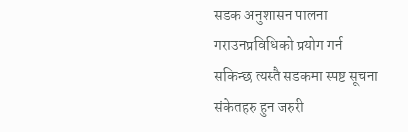सडक अनुशासन पालना गराउनप्रविधिको प्रयोग गर्न सकिन्छ त्यस्तै सडकमा स्पष्ट सूचना संकेतहरु हुन जरुरी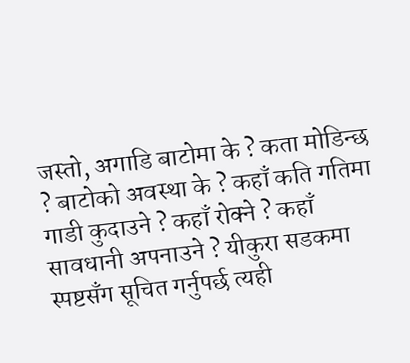जस्तो, अगाडि बाटोमा के ? कता मोडिन्छ ? बाटोको अवस्था के ? कहाँ कति गतिमा गाडी कुदाउने ? कहाँ रोक्ने ? कहाँ सावधानी अपनाउने ? यीकुरा सडकमा स्पष्टसँग सूचित गर्नुपर्छ त्यही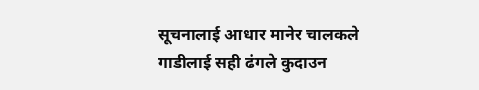सूचनालाई आधार मानेर चालकले गाडीलाई सही ढंगले कुदाउन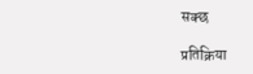सक्छ

प्रतिक्रिया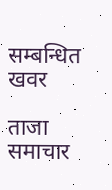सम्बन्धित खवर

ताजा समाचार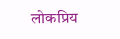लोकप्रिय